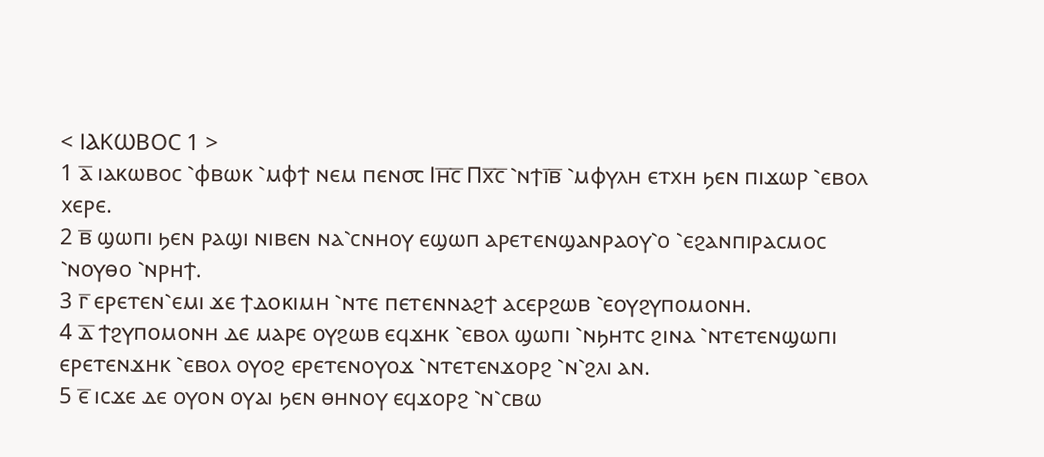< ⲒⲀⲔⲰⲂⲞⲤ 1 >
1 ⲁ̅ ⲓⲁⲕⲱⲃⲟⲥ ⳿ⲫⲃⲱⲕ ⳿ⲙⲫϯ ⲛⲉⲙ ⲡⲉⲛ⳪ Ⲓⲏ̅ⲥ̅ Ⲡⲭ̅ⲥ̅ ⳿ⲛϯⲓ̅ⲃ̅ ⳿ⲙⲫⲩⲗⲏ ⲉⲧⲭⲏ ϧⲉⲛ ⲡⲓϫⲱⲣ ⳿ⲉⲃⲟⲗ ⲭⲉⲣⲉ.
2 ⲃ̅ ϣⲱⲡⲓ ϧⲉⲛ ⲣⲁϣⲓ ⲛⲓⲃⲉⲛ ⲛⲁ⳿ⲥⲛⲏⲟⲩ ⲉϣⲱⲡ ⲁⲣⲉⲧⲉⲛϣⲁⲛⲣⲁⲟⲩ⳿ⲟ ⳿ⲉϩⲁⲛⲡⲓⲣⲁⲥⲙⲟⲥ ⳿ⲛⲟⲩⲑⲟ ⳿ⲛⲣⲏϯ.
3 ⲅ̅ ⲉⲣⲉⲧⲉⲛ⳿ⲉⲙⲓ ϫⲉ ϯⲇⲟⲕⲓⲙⲏ ⳿ⲛⲧⲉ ⲡⲉⲧⲉⲛⲛⲁϩϯ ⲁⲥⲉⲣϩⲱⲃ ⳿ⲉⲟⲩϩⲩⲡⲟⲙⲟⲛⲏ.
4 ⲇ̅ ϯϩⲩⲡⲟⲙⲟⲛⲏ ⲇⲉ ⲙⲁⲣⲉ ⲟⲩϩⲱⲃ ⲉϥϫⲏⲕ ⳿ⲉⲃⲟⲗ ϣⲱⲡⲓ ⳿ⲛϧⲏⲧⲥ ϩⲓⲛⲁ ⳿ⲛⲧⲉⲧⲉⲛϣⲱⲡⲓ ⲉⲣⲉⲧⲉⲛϫⲏⲕ ⳿ⲉⲃⲟⲗ ⲟⲩⲟϩ ⲉⲣⲉⲧⲉⲛⲟⲩⲟϫ ⳿ⲛⲧⲉⲧⲉⲛϫⲟⲣϩ ⳿ⲛ⳿ϩⲗⲓ ⲁⲛ.
5 ⲉ̅ ⲓⲥϫⲉ ⲇⲉ ⲟⲩⲟⲛ ⲟⲩⲁⲓ ϧⲉⲛ ⲑⲏⲛⲟⲩ ⲉϥϫⲟⲣϩ ⳿ⲛ⳿ⲥⲃⲱ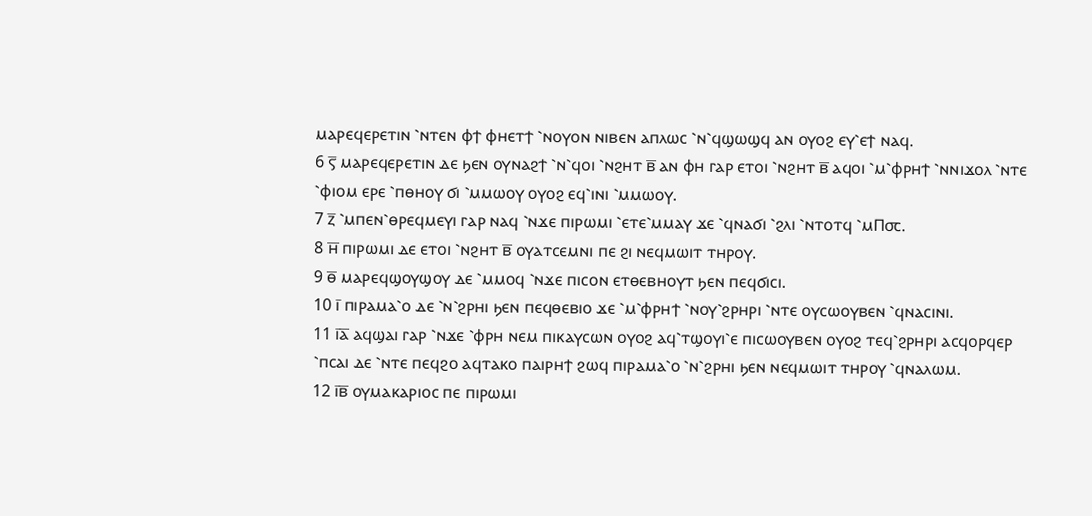ⲙⲁⲣⲉϥⲉⲣⲉⲧⲓⲛ ⳿ⲛⲧⲉⲛ ⲫϯ ⲫⲏⲉⲧϯ ⳿ⲛⲟⲩⲟⲛ ⲛⲓⲃⲉⲛ ⲁⲡⲗⲱⲥ ⳿ⲛ⳿ϥϣⲱϣϥ ⲁⲛ ⲟⲩⲟϩ ⲉⲩ⳿ⲉϯ ⲛⲁϥ.
6 ⲋ̅ ⲙⲁⲣⲉϥⲉⲣⲉⲧⲓⲛ ⲇⲉ ϧⲉⲛ ⲟⲩⲛⲁϩϯ ⳿ⲛ⳿ϥⲟⲓ ⳿ⲛϩⲏⲧ ⲃ̅ ⲁⲛ ⲫⲏ ⲅⲁⲣ ⲉⲧⲟⲓ ⳿ⲛϩⲏⲧ ⲃ̅ ⲁϥⲟⲓ ⳿ⲙ⳿ⲫⲣⲏϯ ⳿ⲛⲛⲓϫⲟⲗ ⳿ⲛⲧⲉ ⳿ⲫⲓⲟⲙ ⲉⲣⲉ ⳿ⲡⲑⲏⲟⲩ ϭⲓ ⳿ⲙⲙⲱⲟⲩ ⲟⲩⲟϩ ⲉϥ⳿ⲓⲛⲓ ⳿ⲙⲙⲱⲟⲩ.
7 ⲍ̅ ⳿ⲙⲡⲉⲛ⳿ⲑⲣⲉϥⲙⲉⲩⲓ ⲅⲁⲣ ⲛⲁϥ ⳿ⲛϫⲉ ⲡⲓⲣⲱⲙⲓ ⳿ⲉⲧⲉ⳿ⲙⲙⲁⲩ ϫⲉ ⳿ϥⲛⲁϭⲓ ⳿ϩⲗⲓ ⳿ⲛⲧⲟⲧϥ ⳿ⲙⲠ⳪.
8 ⲏ̅ ⲡⲓⲣⲱⲙⲓ ⲇⲉ ⲉⲧⲟⲓ ⳿ⲛϩⲏⲧ ⲃ̅ ⲟⲩⲁⲧⲥⲉⲙⲛⲓ ⲡⲉ ϩⲓ ⲛⲉϥⲙⲱⲓⲧ ⲧⲏⲣⲟⲩ.
9 ⲑ̅ ⲙⲁⲣⲉϥϣⲟⲩϣⲟⲩ ⲇⲉ ⳿ⲙⲙⲟϥ ⳿ⲛϫⲉ ⲡⲓⲥⲟⲛ ⲉⲧⲑⲉⲃⲏⲟⲩⲧ ϧⲉⲛ ⲡⲉϥϭⲓⲥⲓ.
10 ⲓ̅ ⲡⲓⲣⲁⲙⲁ⳿ⲟ ⲇⲉ ⳿ⲛ⳿ϩⲣⲏⲓ ϧⲉⲛ ⲡⲉϥⲑⲉⲃⲓⲟ ϫⲉ ⳿ⲙ⳿ⲫⲣⲏϯ ⳿ⲛⲟⲩ⳿ϩⲣⲏⲣⲓ ⳿ⲛⲧⲉ ⲟⲩⲥⲱⲟⲩⲃⲉⲛ ⳿ϥⲛⲁⲥⲓⲛⲓ.
11 ⲓ̅ⲁ̅ ⲁϥϣⲁⲓ ⲅⲁⲣ ⳿ⲛϫⲉ ⳿ⲫⲣⲏ ⲛⲉⲙ ⲡⲓⲕⲁⲩⲥⲱⲛ ⲟⲩⲟϩ ⲁϥ⳿ⲧϣⲟⲩⲓ⳿ⲉ ⲡⲓⲥⲱⲟⲩⲃⲉⲛ ⲟⲩⲟϩ ⲧⲉϥ⳿ϩⲣⲏⲣⲓ ⲁⲥϥⲟⲣϥⲉⲣ ⳿ⲡⲥⲁⲓ ⲇⲉ ⳿ⲛⲧⲉ ⲡⲉϥϩⲟ ⲁϥⲧⲁⲕⲟ ⲡⲁⲓⲣⲏϯ ϩⲱϥ ⲡⲓⲣⲁⲙⲁ⳿ⲟ ⳿ⲛ⳿ϩⲣⲏⲓ ϧⲉⲛ ⲛⲉϥⲙⲱⲓⲧ ⲧⲏⲣⲟⲩ ⳿ϥⲛⲁⲗⲱⲙ.
12 ⲓ̅ⲃ̅ ⲟⲩⲙⲁⲕⲁⲣⲓⲟⲥ ⲡⲉ ⲡⲓⲣⲱⲙⲓ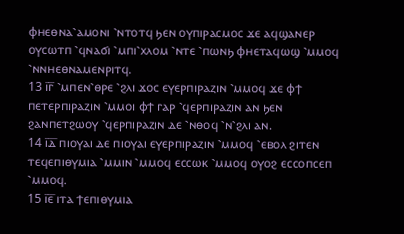ⲫⲏⲉⲑⲛⲁ⳿ⲁⲙⲟⲛⲓ ⳿ⲛⲧⲟⲧϥ ϧⲉⲛ ⲟⲩⲡⲓⲣⲁⲥⲙⲟⲥ ϫⲉ ⲁϥϣⲁⲛⲉⲣ ⲟⲩⲥⲱⲧⲡ ⳿ϥⲛⲁϭⲓ ⳿ⲙⲡⲓ⳿ⲭⲗⲟⲙ ⳿ⲛⲧⲉ ⳿ⲡⲱⲛϧ ⲫⲏⲉⲧⲁϥⲱϣ ⳿ⲙⲙⲟϥ ⳿ⲛⲛⲏⲉⲑⲛⲁⲙⲉⲛⲣⲓⲧϥ.
13 ⲓ̅ⲅ̅ ⳿ⲙⲡⲉⲛ⳿ⲑⲣⲉ ⳿ϩⲗⲓ ϫⲟⲥ ⲉⲩⲉⲣⲡⲓⲣⲁⲍⲓⲛ ⳿ⲙⲙⲟϥ ϫⲉ ⲫϯ ⲡⲉⲧⲉⲣⲡⲓⲣⲁⲍⲓⲛ ⳿ⲙⲙⲟⲓ ⲫϯ ⲅⲁⲣ ⳿ϥⲉⲣⲡⲓⲣⲁⲍⲓⲛ ⲁⲛ ϧⲉⲛ ϩⲁⲛⲡⲉⲧϩⲱⲟⲩ ⳿ϥⲉⲣⲡⲓⲣⲁⲍⲓⲛ ⲇⲉ ⳿ⲛⲑⲟϥ ⳿ⲛ⳿ϩⲗⲓ ⲁⲛ.
14 ⲓ̅ⲇ̅ ⲡⲓⲟⲩⲁⲓ ⲇⲉ ⲡⲓⲟⲩⲁⲓ ⲉⲩⲉⲣⲡⲓⲣⲁⲍⲓⲛ ⳿ⲙⲙⲟϥ ⳿ⲉⲃⲟⲗ ϩⲓⲧⲉⲛ ⲧⲉϥⲉⲡⲓⲑⲩⲙⲓⲁ ⳿ⲙⲙⲓⲛ ⳿ⲙⲙⲟϥ ⲉⲥⲥⲱⲕ ⳿ⲙⲙⲟϥ ⲟⲩⲟϩ ⲉⲥⲥⲟⲡⲥⲉⲡ ⳿ⲙⲙⲟϥ.
15 ⲓ̅ⲉ̅ ⲓⲧⲁ ϯⲉⲡⲓⲑⲩⲙⲓⲁ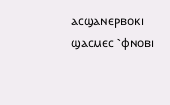ⲁⲥϣⲁⲛⲉⲣⲃⲟⲕⲓ ϣⲁⲥⲙⲉⲥ ⳿ⲫⲛⲟⲃⲓ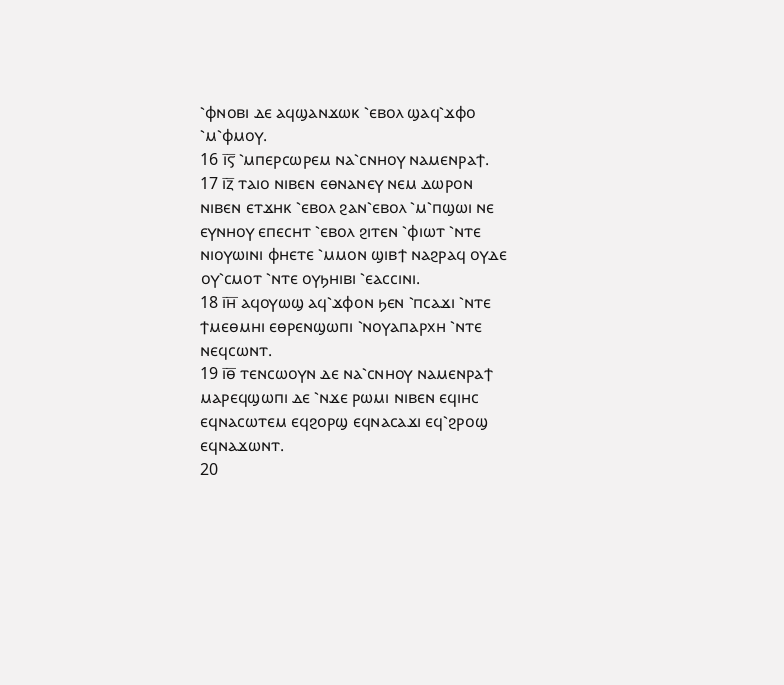⳿ⲫⲛⲟⲃⲓ ⲇⲉ ⲁϥϣⲁⲛϫⲱⲕ ⳿ⲉⲃⲟⲗ ϣⲁϥ⳿ϫⲫⲟ ⳿ⲙ⳿ⲫⲙⲟⲩ.
16 ⲓ̅ⲋ̅ ⳿ⲙⲡⲉⲣⲥⲱⲣⲉⲙ ⲛⲁ⳿ⲥⲛⲏⲟⲩ ⲛⲁⲙⲉⲛⲣⲁϯ.
17 ⲓ̅ⲍ̅ ⲧⲁⲓⲟ ⲛⲓⲃⲉⲛ ⲉⲑⲛⲁⲛⲉⲩ ⲛⲉⲙ ⲇⲱⲣⲟⲛ ⲛⲓⲃⲉⲛ ⲉⲧϫⲏⲕ ⳿ⲉⲃⲟⲗ ϩⲁⲛ⳿ⲉⲃⲟⲗ ⳿ⲙ⳿ⲡϣⲱⲓ ⲛⲉ ⲉⲩⲛⲏⲟⲩ ⲉⲡⲉⲥⲏⲧ ⳿ⲉⲃⲟⲗ ϩⲓⲧⲉⲛ ⳿ⲫⲓⲱⲧ ⳿ⲛⲧⲉ ⲛⲓⲟⲩⲱⲓⲛⲓ ⲫⲏⲉⲧⲉ ⳿ⲙⲙⲟⲛ ϣⲓⲃϯ ⲛⲁϩⲣⲁϥ ⲟⲩⲇⲉ ⲟⲩ⳿ⲥⲙⲟⲧ ⳿ⲛⲧⲉ ⲟⲩϧⲏⲓⲃⲓ ⳿ⲉⲁⲥⲥⲓⲛⲓ.
18 ⲓ̅ⲏ̅ ⲁϥⲟⲩⲱϣ ⲁϥ⳿ϫⲫⲟⲛ ϧⲉⲛ ⳿ⲡⲥⲁϫⲓ ⳿ⲛⲧⲉ ϯⲙⲉⲑⲙⲏⲓ ⲉⲑⲣⲉⲛϣⲱⲡⲓ ⳿ⲛⲟⲩⲁⲡⲁⲣⲭⲏ ⳿ⲛⲧⲉ ⲛⲉϥⲥⲱⲛⲧ.
19 ⲓ̅ⲑ̅ ⲧⲉⲛⲥⲱⲟⲩⲛ ⲇⲉ ⲛⲁ⳿ⲥⲛⲏⲟⲩ ⲛⲁⲙⲉⲛⲣⲁϯ ⲙⲁⲣⲉϥϣⲱⲡⲓ ⲇⲉ ⳿ⲛϫⲉ ⲣⲱⲙⲓ ⲛⲓⲃⲉⲛ ⲉϥⲓⲏⲥ ⲉϥⲛⲁⲥⲱⲧⲉⲙ ⲉϥϩⲟⲣϣ ⲉϥⲛⲁⲥⲁϫⲓ ⲉϥ⳿ϩⲣⲟϣ ⲉϥⲛⲁϫⲱⲛⲧ.
20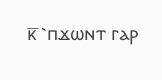ⲕ̅ ⳿ⲡϫⲱⲛⲧ ⲅⲁⲣ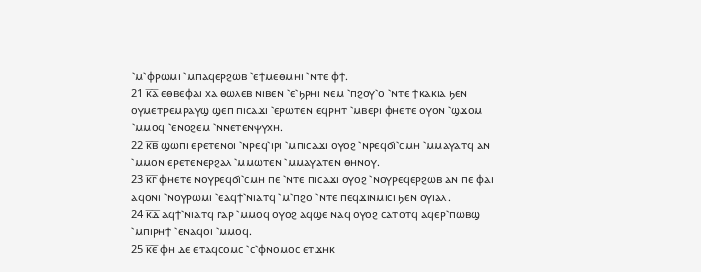⳿ⲙ⳿ⲫⲣⲱⲙⲓ ⳿ⲙⲡⲁϥⲉⲣϩⲱⲃ ⳿ⲉϯⲙⲉⲑⲙⲏⲓ ⳿ⲛⲧⲉ ⲫϯ.
21 ⲕ̅ⲁ̅ ⲉⲑⲃⲉⲫⲁⲓ ⲭⲁ ⲑⲱⲗⲉⲃ ⲛⲓⲃⲉⲛ ⳿ⲉ⳿ϧⲣⲏⲓ ⲛⲉⲙ ⳿ⲡϩⲟⲩ⳿ⲟ ⳿ⲛⲧⲉ ϯⲕⲁⲕⲓⲁ ϧⲉⲛ ⲟⲩⲙⲉⲧⲣⲉⲙⲣⲁⲩϣ ϣⲉⲡ ⲡⲓⲥⲁϫⲓ ⳿ⲉⲣⲱⲧⲉⲛ ⲉϥⲣⲏⲧ ⳿ⲙⲃⲉⲣⲓ ⲫⲏⲉⲧⲉ ⲟⲩⲟⲛ ⳿ϣϫⲟⲙ ⳿ⲙⲙⲟϥ ⳿ⲉⲛⲟϩⲉⲙ ⳿ⲛⲛⲉⲧⲉⲛⲯⲩⲭⲏ.
22 ⲕ̅ⲃ̅ ϣⲱⲡⲓ ⲉⲣⲉⲧⲉⲛⲟⲓ ⳿ⲛⲣⲉϥ⳿ⲓⲣⲓ ⳿ⲙⲡⲓⲥⲁϫⲓ ⲟⲩⲟϩ ⳿ⲛⲣⲉϥϭⲓ⳿ⲥⲙⲏ ⳿ⲙⲙⲁⲩⲁⲧϥ ⲁⲛ ⳿ⲙⲙⲟⲛ ⲉⲣⲉⲧⲉⲛⲉⲣϩⲁⲗ ⳿ⲙⲙⲱⲧⲉⲛ ⳿ⲙⲙⲁⲩⲁⲧⲉⲛ ⲑⲏⲛⲟⲩ.
23 ⲕ̅ⲅ̅ ⲫⲏⲉⲧⲉ ⲛⲟⲩⲣⲉϥϭⲓ⳿ⲥⲙⲏ ⲡⲉ ⳿ⲛⲧⲉ ⲡⲓⲥⲁϫⲓ ⲟⲩⲟϩ ⳿ⲛⲟⲩⲣⲉϥⲉⲣϩⲱⲃ ⲁⲛ ⲡⲉ ⲫⲁⲓ ⲁϥⲟⲛⲓ ⳿ⲛⲟⲩⲣⲱⲙⲓ ⳿ⲉⲁϥϯ⳿ⲛⲓⲁⲧϥ ⳿ⲙ⳿ⲡϩⲟ ⳿ⲛⲧⲉ ⲡⲉϥϫⲓⲛⲙⲓⲥⲓ ϧⲉⲛ ⲟⲩⲓⲁⲗ.
24 ⲕ̅ⲇ̅ ⲁϥϯ⳿ⲛⲓⲁⲧϥ ⲅⲁⲣ ⳿ⲙⲙⲟϥ ⲟⲩⲟϩ ⲁϥϣⲉ ⲛⲁϥ ⲟⲩⲟϩ ⲥⲁⲧⲟⲧϥ ⲁϥⲉⲣ⳿ⲡⲱⲃϣ ⳿ⲙⲡⲓⲣⲏϯ ⳿ⲉⲛⲁϥⲟⲓ ⳿ⲙⲙⲟϥ.
25 ⲕ̅ⲉ̅ ⲫⲏ ⲇⲉ ⲉⲧⲁϥⲥⲟⲙⲥ ⳿ⲥ⳿ⲫⲛⲟⲙⲟⲥ ⲉⲧϫⲏⲕ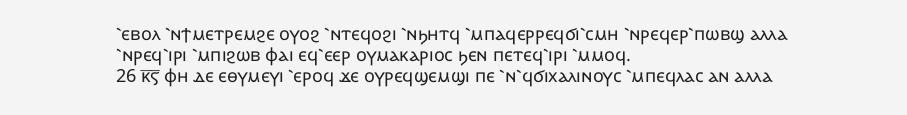⳿ⲉⲃⲟⲗ ⳿ⲛϯⲙⲉⲧⲣⲉⲙϩⲉ ⲟⲩⲟϩ ⳿ⲛⲧⲉϥⲟϩⲓ ⳿ⲛϧⲏⲧϥ ⳿ⲙⲡⲁϥⲉⲣⲣⲉϥϭⲓ⳿ⲥⲙⲏ ⳿ⲛⲣⲉϥⲉⲣ⳿ⲡⲱⲃϣ ⲁⲗⲗⲁ ⳿ⲛⲣⲉϥ⳿ⲓⲣⲓ ⳿ⲙⲡⲓϩⲱⲃ ⲫⲁⲓ ⲉϥ⳿ⲉⲉⲣ ⲟⲩⲙⲁⲕⲁⲣⲓⲟⲥ ϧⲉⲛ ⲡⲉⲧⲉϥ⳿ⲓⲣⲓ ⳿ⲙⲙⲟϥ.
26 ⲕ̅ⲋ̅ ⲫⲏ ⲇⲉ ⲉⲑⲩⲙⲉⲩⲓ ⳿ⲉⲣⲟϥ ϫⲉ ⲟⲩⲣⲉϥϣⲉⲙϣⲓ ⲡⲉ ⳿ⲛ⳿ϥϭⲓⲭⲁⲗⲓⲛⲟⲩⲥ ⳿ⲙⲡⲉϥⲗⲁⲥ ⲁⲛ ⲁⲗⲗⲁ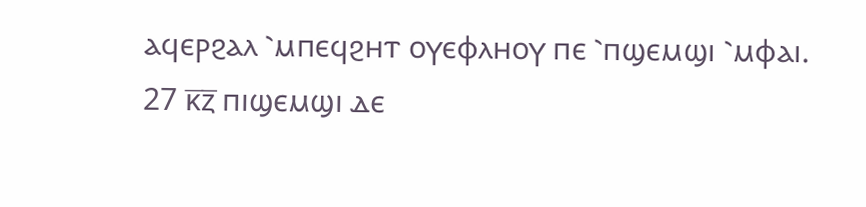ⲁϥⲉⲣϩⲁⲗ ⳿ⲙⲡⲉϥϩⲏⲧ ⲟⲩⲉⲫⲗⲏⲟⲩ ⲡⲉ ⳿ⲡϣⲉⲙϣⲓ ⳿ⲙⲫⲁⲓ.
27 ⲕ̅ⲍ̅ ⲡⲓϣⲉⲙϣⲓ ⲇⲉ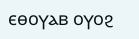ⲉⲑⲟⲩⲁⲃ ⲟⲩⲟϩ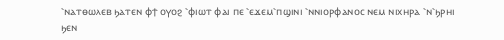⳿ⲛⲁⲧⲑⲱⲗⲉⲃ ϧⲁⲧⲉⲛ ⲫϯ ⲟⲩⲟϩ ⳿ⲫⲓⲱⲧ ⲫⲁⲓ ⲡⲉ ⳿ⲉϫⲉⲙ⳿ⲡϣⲓⲛⲓ ⳿ⲛⲛⲓⲟⲣⲫⲁⲛⲟⲥ ⲛⲉⲙ ⲛⲓⲭⲏⲣⲁ ⳿ⲛ⳿ϧⲣⲏⲓ ϧⲉⲛ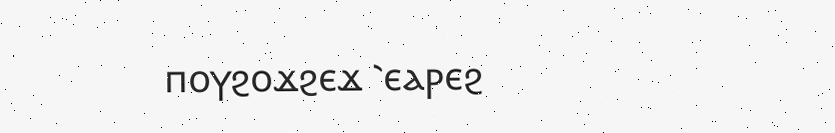ⲡⲟⲩϩⲟϫϩⲉϫ ⳿ⲉⲁⲣⲉϩ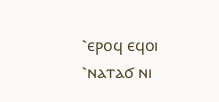⳿ⲉⲣⲟϥ ⲉϥⲟⲓ ⳿ⲛⲁⲧⲁϭ ⲛⲓ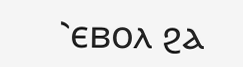⳿ⲉⲃⲟⲗ ϩⲁ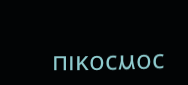ⲡⲓⲕⲟⲥⲙⲟⲥ